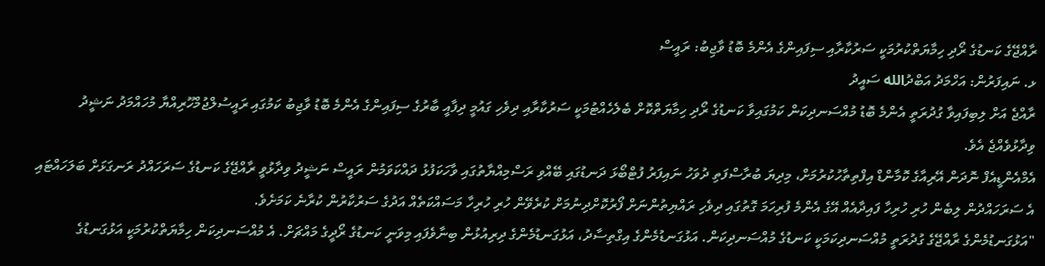ރާއްޖޭގެ ކަނޑުގެ ރޯދި ހިމާޔަތްކުރުމަކީ ސަރުކާރާއި ސިފައިންގެ އެންމެ ބޮޑު ވާޖިބު: ރައީސް
ޅ. ނައިފަރުން: އަހްމަދު އަބްދުالله ސައީދު
ރާއްޖެ އަށް ލިބިފައިވާ ގުދުރަތީ އެންމެ ބޮޑު މުއްސަނދިކަން ކަމުގައިވާ ކަނޑުގެ ރޯދި ހިމާޔަތްކޮށް ބެލެހެއްޓުމަކީ ސަރުކާރާއި ދިވެހި ގައުމީ ދިފާއީ ބާރުގެ ސިފައިންގެ އެންމެ ބޮޑު ވާޖިބު ކަމުގައި ރައީސުލްޖުމްހޫރިއްޔާ މުހައްމަދު ނަޝީދު ވިދާޅުވެއްޖެ އެވެ.
އެމްއެންޑީއެފް ނޮދަން އޭރިއާގެ ކޮމާންޑް އިފްތިތާހުކުރުމަށް، މިދިޔަ ބުރާސްފަތި ދުވަހު ނައިފަރު ފުޓްބޯޅަ ދަނޑުގައި ބޭއްވި ރަސްމިއްޔާތުގައި ވާހަކަފުޅު ދައްކަވަމުން ރައީސް ނަޝީދު ވިދާޅުވީ ރާއްޖޭގެ ކަނޑުގެ ސަރަހައްދު ރަނގަޅަށް ބަލަހައްޓައި އެ ސަރަހައްދުން ލިބެން ހުރި ހުރިހާ ފައިދާއެއް އޭގެ އެންމެ ފުރިހަމަ ގޮތުގައި ދިވެހި ރައްޔިތުންނަށް ފޯރުކޮށްދިނުމަށް ކުރެވޭން ހުރި ހުރިހާ މަސައްކަތެއް އަދުގެ ސަރުކާރުން ކުރާނެ ކަމަށެވެ.
"އަޅުގަނޑުމެންގެ ރާއްޖޭގެ ގުދުރަތީ މުއްސަނދިކަމަކީ ކަނޑުގެ މުއްސަނދިކަން. އަޅުގަނޑުމެންގެ އިގްތިސާދު، އަޅުގަނޑުމެންގެ ދިރިއުޅުން ބިނާވެފައި މިވަނީ ކަނޑުގެ ރޯދީގެ މައްޗަށް. އެ މުއްސަނދިކަން ހިމާޔަތްކުރުމަކީ އަޅުގަނޑުގެ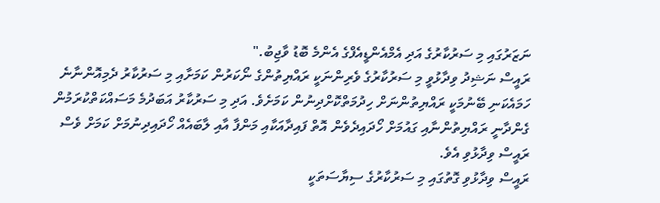ނަޒަރުގައި މި ސަރުކާރުގެ އަދި އެމްއެންޑީއެފްގެ އެންމެ ބޮޑު ވާޖިބު."
ރައީސް ނަޝިދު ވިދާޅުވީ މި ސަރުކާރުގެ ވެރިންނަކީ ރައްޔިތުންގެ ނޯކަރުން ކަމަށާއި މި ސަރުކާރު ދެމިއޮންނާނެ ހަމައެކަނި ބޭނުމަކީ ރައްޔިތުންނަށް ހިދުމަތްކޮށްދިނުން ކަމަށެވެ. އަދި މި ސަރުކާރު އަބަދުމެ މަސައްކަތްކުރަމުން ގެންދާނީ ރައްޔިތުންނާއި ގައުމަށް ހޯދައިދެވެން އޮތް ފައިދާއަކާއި މަންފާ އާއި ލާބައެއް ހޯދައިދިނުމަށް ކަމަށް ވެސް ރައީސް ވިދާޅުވި އެވެ.
ރައީސް ވިދާޅުވި ގޮތުގައި މި ސަރުކާރުގެ ސިޔާސަތަކީ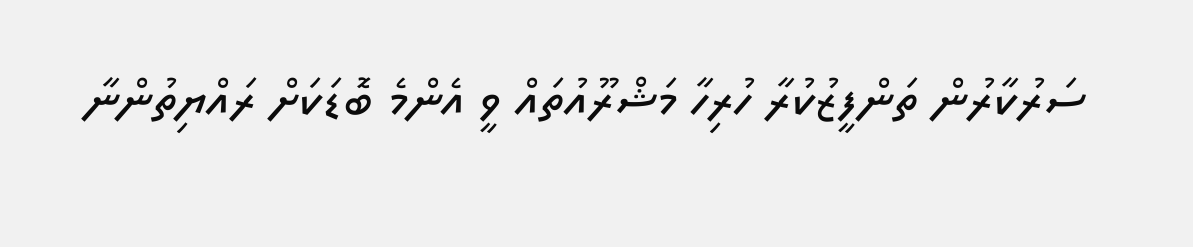ސަރުކާރުން ތަންފީޒުކުރާ ހުރިހާ މަޝްރޫއުތައް ވީ އެންމެ ބޮޑަކަށް ރައްޔިތުންނާ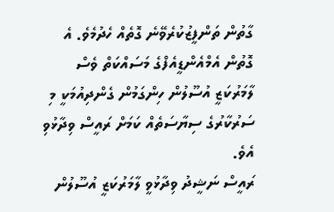ގާތުން ތަންފީޒުކުރެވޭނެ ގޮތެއް ހެދުމެވެ. އެ ގޮތުން އެމްއެންޑީއެފްގެ މަސައްކަތް ވެސް ލާމަރުކަޒީ އުސޫލުން ހިންގަމުން ގެންދިއުމަކީ މި ސަރުކާރުގެ ސިޔާސަތެއް ކަމަށް ރައީސް ވިދާޅުވި އެވެ.
ރައީސް ނަޝީދު ވިދާޅުވީ ލާމަރުކަޒީ އުސޫލުން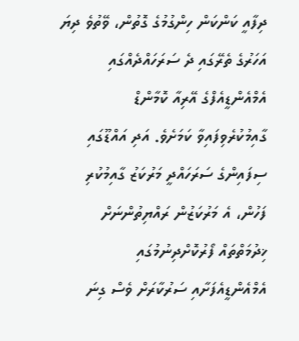ދިފާއީ ކަންކަން ހިންގުމުގެ ގޮތުން، ވޭތުވެ ދިޔަ އަހަރުގެ ތެރޭގައި ދެ ސަރަހައްދެއްގައި އެމްއެންޑީއެފްގެ އޭރިއާ ކޮމާންޑް ގާއިމުކުރެވިފައިވާ ކަމަށެވެ. އަދި އައްޑޫގައި ސިފައިންގެ ސަރަހައްދީ މަރުކަޒު ގާއިމުކުރި ފަހުން، އެ މަރުކަޒުން ރައްޔިތުންނަށް ޚިދުމަތްތައް ފޯރުކޮށްދިނުމުގައި އެމްއެންޑީއެފަށާއި ސަރުކާރަށް ވެސް ގިނަ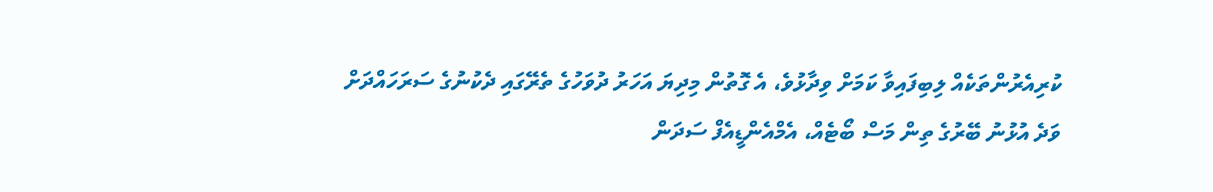ކުރިއެރުންތަކެއް ލިބިފައިވާ ކަމަށް ވިދާޅުވެ، އެ ގޮތުން މިދިޔަ އަހަރު ދުވަހުގެ ތެރޭގައި ދެކުނުގެ ސަރަހައްދަށް ވަދެ އުޅުނު ބޭރުގެ ތިން މަސް ބޯޓެއް، އެމްއެންޑީއެފް ސަދަން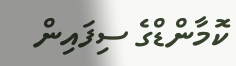ކޮމާންޑްގެ ސިފައިން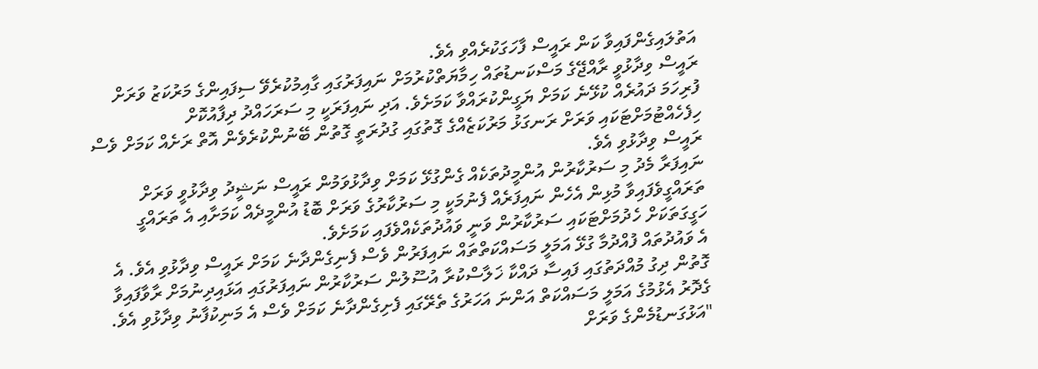އަތުލައިގެންފައިވާ ކަން ރައީސް ފާހަގަކުރެއްވި އެވެ.
ރައީސް ވިދާޅުވީ ރާއްޖޭގެ މަސްކަނޑުތައް ހިމާޔަތްކުރުމަށް ނައިފަރުގައި ގާއިމުކުރެވޭ ސިފައިންގެ މަރުކަޒު ވަރަށް ފުރިހަމަ ދައުރެއް ކުޅޭނެ ކަމަށް ޔަގީންކުރައްވާ ކަމަށެވެ. އަދި ނައިފަރަކީ މި ސަރަހައްދު ދިފާއުކޮށް ހިފެހެއްޓުމަށްޓަކައި ވަރަށް ރަނގަޅު މަރުކަޒެއްގެ ގޮތުގައި ގުދުރަތީ ގޮތުން ބޭނުންކުރެވެން އޮތް ރަށެއް ކަމަށް ވެސް ރައީސް ވިދާޅުވި އެވެ.
ނައިފަރާ މެދު މި ސަރުކާރުން އުންމީދުތަކެއް ގެންގުޅޭ ކަމަށް ވިދާޅުވަމުން ރައީސް ނަޝީދު ވިދާޅުވީ ވަރަށް ތަރައްގީވެފައިވާ މުޅިން އެހެން ނައިފަރެއް ފެނުމަކީ މި ސަރުކާރުގެ ވަރަށް ބޮޑު އުންމީދެއް ކަމަށާއި އެ ތަރައްގީ ހަގީގަތަކަށް ހެދުމަށްޓަކައި ސަރުކާރުން ވަނީ ވައުދުތަކެއްވެފައި ކަމަށެވެ.
އެ ވައުދުތައް ފުއްދުމާ ގުޅޭ އަމަލީ މަސައްކަތްތައް ނައިފަރުން ވެސް ފެނިގެންދާނެ ކަމަށް ރައީސް ވިދާޅުވި އެވެ. އެ ގޮތުން ދިގު މުއްދަތުގައި ފައިސާ ދައްކާ ޚަލާސްކުރާ އުސޫލުން ސަރުކާރުން ނައިފަރުގައި އަޅައިދިނުމަށް ރާވާފައިވާ ގެދޮރު އެޅުމުގެ އަމަލީ މަސައްކަތް އަންނަ އަހަރުގެ ތެރޭގައި ފެށިގެންދާނެ ކަމަށް ވެސް އެ މަނިކުފާނު ވިދާޅުވި އެވެ.
"އަޅުގަނޑުމެންގެ ވަރަށް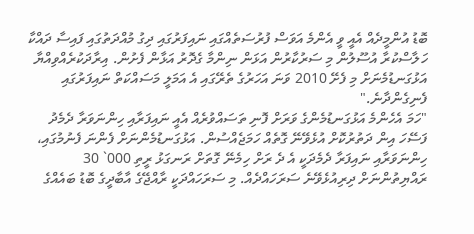ބޮޑު އުންމީދެއް އެއީ ވީ އެންމެ އަވަސް ފުރުސަތެއްގައި ނައިފަރުގައި ދިގު މުއްދަތުގައި ފައިސާ ދައްކާ ހަލާސްކުރާ އުސޫލުން މި ސަރުކާރުން އަޅަން ނިންމާ ގެދޮރު އަޅާން ފެށުން. އިރާދަކުރެއްވިއްޔާ އަޅުގަނޑުމެނަށް މި ފެށޭ 2010 ވަނަ އަހަރުގެ ތެރޭގައި އެ އަމަލީ މަސައްކަތް ނައިފަރުގައި ފެނިގެންދާނެ."
"ހަމަ އެހެންމެ އަޅުގަނޑުމެންގެ ވަރަށް ފޮނި ތަސައްވުރެއް އެއީ ނައިފަރާއި ހިންނަވަރާ ދެމެދު ފަސޭހަ އިން ދަތުރުކޮށް އުޅެވޭނޭ ގޮތެއް ހަމަޖެއްސުން. އަޅުގަނޑުމެންނަށް ފެންނަ ފެނުމުގައި، ހިންނަވަރާއި ނައިފަރާ ދެމެދަކީ އެ ދެ ރަށް ހިމެނޭ ގޮތަށް ރަނގަޅު ރީތި 000` 30 ރައްޔިތުންނަށް ދިރިއުޅެވޭނެ ސަރަހައްދެއް. މި ސަރަހައްދަކީ ރާއްޖޭގެ އާބާދީގެ ބޮޑު ބައެއްގެ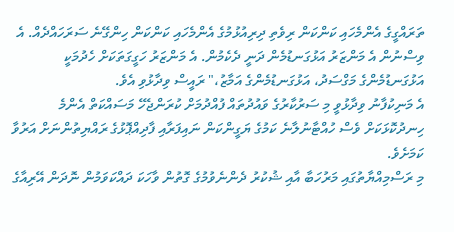ތަރައްގީގެ އެންމެހައި ކަންކަން ރިވެތި ދިރިއުޅުމުގެ އެންމެހައި ކަންކަން ހިންގޭނެ ސަރަހައްދެއް. އެ ވިސްނުން އެ މަންޒަރު އަޅުގަނޑުމެން ދަނީ ދެކެމުން. އެ މަންޒަރު ހަގީގަތަކަށް ހެދުމަކީ އަޅުގަނޑުމެންގެ މަގްސަދު، އަޅުގަނޑުމެންގެ އަމާޒު،" ރައީސް ވިދާޅުވި އެވެ.
އެ މަނިކުފާނު ވިދާޅުވީ މި ސަރުކާރުގެ ވައުދުތައް ފުއްދުމަށް ކުރަންޖެހޭ މަސައްކަތް އެންމެ ހިނދުކޮޅަކަށް ވެސް ހުއްޓާނުލާނެ ކަމުގެ ޔަގީންކަން ނައިފަރާއި ފާދިއްޕޮޅުގެ ރައްޔިތުންނަށް އަރުވާ ކަމަށެވެ.
މި ރަސްމިއްޔާތުގައި މަރުހަބާ އާއި ޝުކުރު ދެންނެވުމުގެ ގޮތުން ވާހަކަ ދައްކަވަމުން ނޮދަން އޭރިއާގެ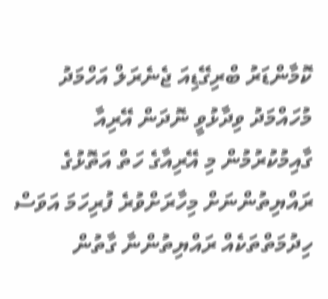ކޮމާންޑަރު ބްރިގޭޑިއަ ޖެނެރަލް އަހްމަދު މުހައްމަދު ވިދާޅުވީ ނޮދަން އޭރިއާ ގާއިމުކުރުމުން މި އޭރިއާގެ ހަތް އަތޮޅުގެ ރައްޔިތުންނަށް މިހާރަށްވުރެ ފުރިހަމަ އަވަސް ހިދުމަތްތަކެއް ރައްޔިތުންނާ ގާތުން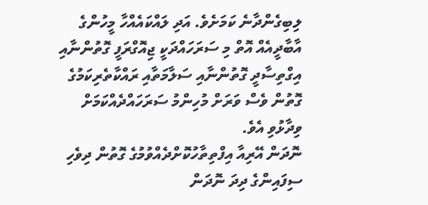ލިބިގެންދާނެ ކަމަށެވެ. އަދި ލައްކައެއްހާ މީހުންގެ އާބާދީއެއް އޮތް މި ސަރަހައްދަކީ ޖިއޮގްރަފީ ގޮތުންނާއި އިގްތިސާދީ ގޮތުންނާއި ސަލާމަތާއި ރައްކާތެރިކަމުގެ ގޮތުން ވެސް ވަރަށް މުހިންމު ސަރަހައްދެއްކަމަށް ވިދާޅުވި އެވެ.
ނޮދަން އޭރިއާ އިފްތިތާހުކޮށްދެއްވުމުގެ ގޮތުން ދިވެހި ސިފައިންގެ ދިދަ ނޮދަން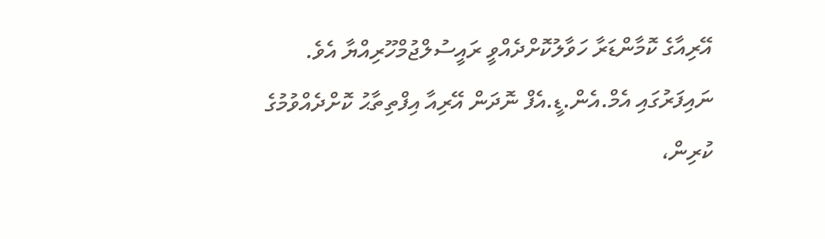އޭރިއާގެ ކޮމާންޑަރާ ހަވާލުކޮށްދެއްވީ ރައީސުލްޖުމްހޫރިއްޔާ އެވެ. ނައިފަރުގައި އެމް.އެން.ޑީ.އެފް ނޮދަން އޭރިއާ އިފްތިތާޙު ކޮށްދެއްވުމުގެ ކުރިން،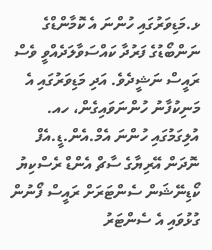ޅ.މަޑިވަރުގައި ހުންނަ އެ ކޮމާންޑްގެ ނަންބޯޑުގެ ފަރުދާ ކައްސަވާލަދެއްވީ ވެސް ރައީސް ނަޝީދެވެ. އަދި މަޑިވަރުގައި އެ މަނިކުފާނު ހުންނަވައިގެން، ހއ. އުލިގަމުގައި ހުންނަ އެމް.އެން.ޑީ.އެފް ނޮދަން އޭރިޔާގެ ސާޗް އެންޑް ރެސްކިޔު ކޯޑިނޭޝަން ސެންޓަރަށް ރައީސް ފޯނުން ގުޅުވައި އެ ސެންޓަރު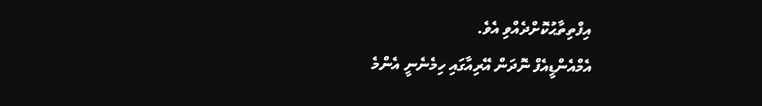އިފްތިތާޙުކޮށްދެއްވި އެވެ.
އެމްއެންޑީއެފް ނޮދަން އޭރިއާގައި ހިމެނެނީ އެންމެ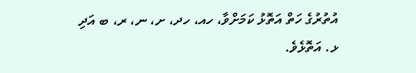އުތުރުގެ ހަތް އަތޮޅު ކަމަށްވާ، ހއ، ހދ، ށ، ނ، ރ، ބ އަދި ޅ. އަތޮޅެވެ.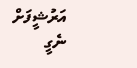އަރުޝީފަށް ނެގީ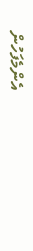އެންމެފަހުން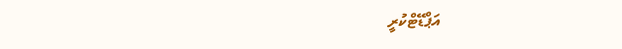އަޕްޑޭޓްކުރީ